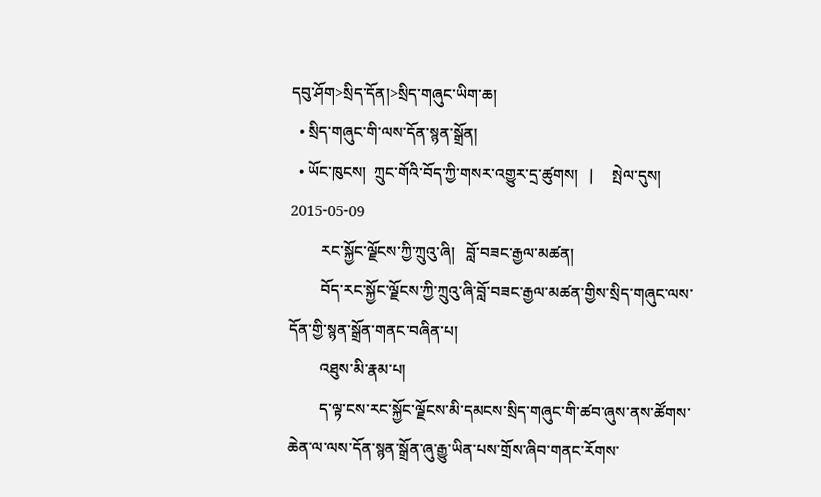དབུ་ཤོག>སྲིད་དོན།>སྲིད་གཞུང་ཡིག་ཆ།
  • སྲིད་གཞུང་གི་ལས་དོན་སྙན་སྒྲོན།
  • ཡོང་ཁུངས།  ཀྲུང་གོའི་བོད་ཀྱི་གསར་འགྱུར་དྲ་ཚུགས།   |     སྤེལ་དུས།  2015-05-09
        རང་སྐྱོང་ལྗོངས་ཀྱི་ཀྲུའུ་ཞི།   བློ་བཟང་རྒྱལ་མཚན།
        བོད་རང་སྐྱོང་ལྗོངས་ཀྱི་ཀྲུའུ་ཞི་བློ་བཟང་རྒྱལ་མཚན་གྱིས་སྲིད་གཞུང་ལས་དོན་གྱི་སྙན་སྒྲོན་གནང་བཞིན་པ།
        འཐུས་མི་རྣམ་པ།
        ད་ལྟ་ངས་རང་སྐྱོང་ལྗོངས་མི་དམངས་སྲིད་གཞུང་གི་ཚབ་ཞུས་ནས་ཚོགས་ཆེན་ལ་ལས་དོན་སྙན་སྒྲོན་ཞུ་རྒྱུ་ཡིན་པས་གྲོས་ཞིབ་གནང་རོགས་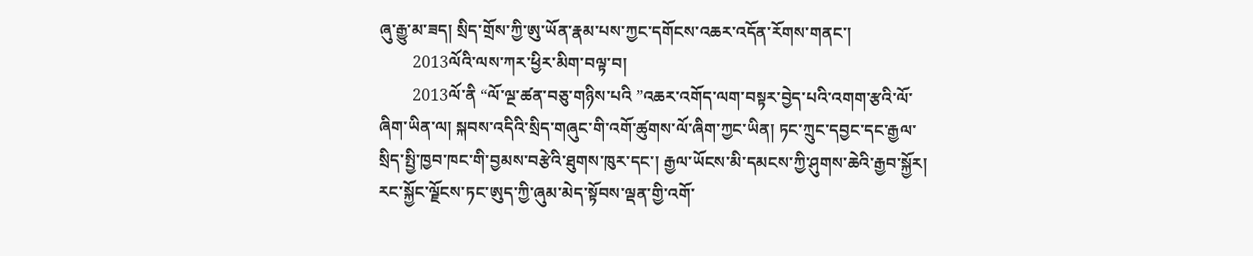ཞུ་རྒྱུ་མ་ཟད། སྲིད་གྲོས་ཀྱི་ཨུ་ཡོན་རྣམ་པས་ཀྱང་དགོངས་འཆར་འདོན་རོགས་གནང་།
        2013ལོའི་ལས་ཀར་ཕྱིར་མིག་བལྟ་བ།
        2013ལོ་ནི “ལོ་ལྔ་ཚན་བཅུ་གཉིས་པའི ”འཆར་འགོད་ལག་བསྟར་བྱེད་པའི་འགག་རྩའི་ལོ་ཞིག་ཡིན་ལ། སྐབས་འདིའི་སྲིད་གཞུང་གི་འགོ་ཚུགས་ལོ་ཞིག་ཀྱང་ཡིན། ཏང་ཀྲུང་དབྱང་དང་རྒྱལ་སྲིད་སྤྱི་ཁྱབ་ཁང་གི་བྱམས་བརྩེའི་ཐུགས་ཁུར་དང་། རྒྱལ་ཡོངས་མི་དམངས་ཀྱི་ཤུགས་ཆེའི་རྒྱབ་སྐྱོར། རང་སྐྱོང་ལྗོངས་ཏང་ཨུད་ཀྱི་ཞུམ་མེད་སྟོབས་ལྡན་གྱི་འགོ་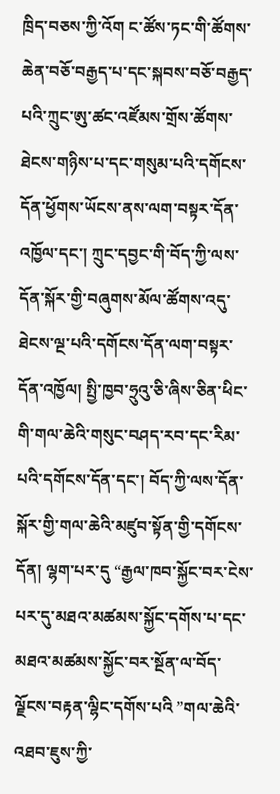ཁྲིད་བཅས་ཀྱི་འོག ང་ཚོས་ཏང་གི་ཚོགས་ཆེན་བཅོ་བརྒྱད་པ་དང་སྐབས་བཅོ་བརྒྱད་པའི་ཀྲུང་ཨུ་ཚང་འཛོམས་གྲོས་ཚོགས་ཐེངས་གཉིས་པ་དང་གསུམ་པའི་དགོངས་དོན་ཕྱོགས་ཡོངས་ནས་ལག་བསྟར་དོན་འཁྱོལ་དང་། ཀྲུང་དབྱང་གི་བོད་ཀྱི་ལས་དོན་སྐོར་གྱི་བཞུགས་མོལ་ཚོགས་འདུ་ཐེངས་ལྔ་པའི་དགོངས་དོན་ལག་བསྟར་དོན་འཁྱོལ། སྤྱི་ཁྱབ་ཧྲུའུ་ཅི་ཞིས་ཅིན་ཕིང་གི་གལ་ཆེའི་གསུང་བཤད་རབ་དང་རིམ་པའི་དགོངས་དོན་དང་། བོད་ཀྱི་ལས་དོན་སྐོར་གྱི་གལ་ཆེའི་མཛུབ་སྟོན་གྱི་དགོངས་དོན། ལྷག་པར་དུ “རྒྱལ་ཁབ་སྐྱོང་བར་ངེས་པར་དུ་མཐའ་མཚམས་སྐྱོང་དགོས་པ་དང་མཐའ་མཚམས་སྐྱོང་བར་སྔོན་ལ་བོད་ལྗོངས་བརྟན་ལྷིང་དགོས་པའི ”གལ་ཆེའི་འཐབ་ཇུས་ཀྱི་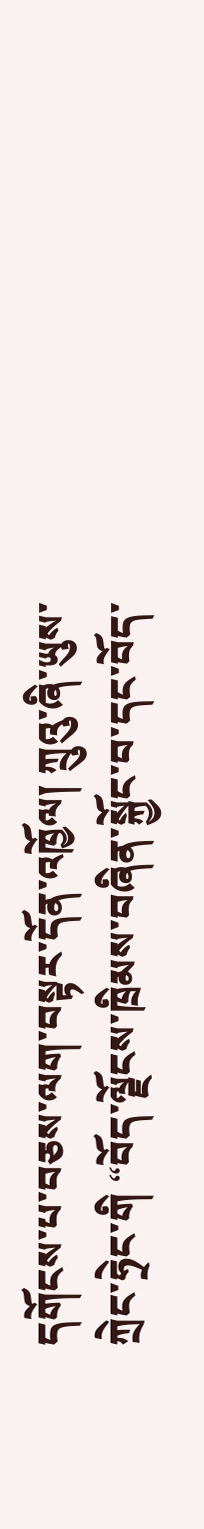དགོངས་པ་བཅས་ལག་བསྟར་དོན་འཁྱོལ། ཀྲུའུ་ཞི་ཡུས་ཀྲེང་ཧྲེང་གི “བོད་ལྗོངས་ཁྲིམས་བཞིན་སྐྱོང་བ་དང་བོད་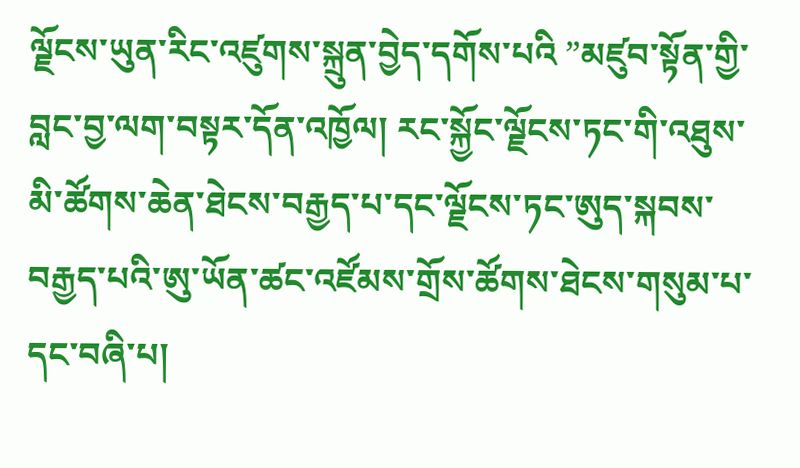ལྗོངས་ཡུན་རིང་འཛུགས་སྐྲུན་བྱེད་དགོས་པའི ”མཛུབ་སྟོན་གྱི་བླང་བྱ་ལག་བསྟར་དོན་འཁྱོལ། རང་སྐྱོང་ལྗོངས་ཏང་གི་འཐུས་མི་ཚོགས་ཆེན་ཐེངས་བརྒྱད་པ་དང་ལྗོངས་ཏང་ཨུད་སྐབས་བརྒྱད་པའི་ཨུ་ཡོན་ཚང་འཛོམས་གྲོས་ཚོགས་ཐེངས་གསུམ་པ་དང་བཞི་པ།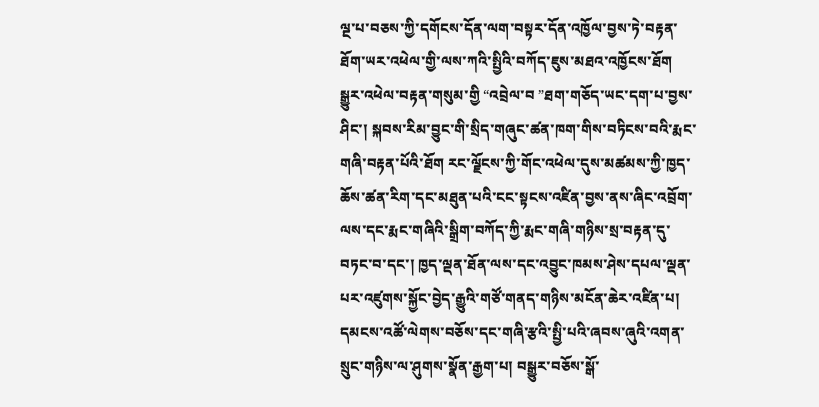ལྔ་པ་བཅས་ཀྱི་དགོངས་དོན་ལག་བསྟར་དོན་འཁྱོལ་བྱས་ཏེ་བརྟན་ཐོག་ཡར་འཕེལ་གྱི་ལས་ཀའི་སྤྱིའི་བཀོད་ཇུས་མཐའ་འཁྱོངས་ཐོག སྒྱུར་འཕེལ་བརྟན་གསུམ་གྱི “འབྲེལ་བ ”ཐག་གཅོད་ཡང་དག་པ་བྱས་ཤིང་། སྐབས་རིམ་བྱུང་གི་སྲིད་གཞུང་ཚན་ཁག་གིས་བཏིངས་བའི་རྨང་གཞི་བརྟན་པོའི་ཐོག རང་ལྗོངས་ཀྱི་གོང་འཕེལ་དུས་མཚམས་ཀྱི་ཁྱད་ཆོས་ཚན་རིག་དང་མཐུན་པའི་ངང་སྟངས་འཛིན་བྱས་ནས་ཞིང་འབྲོག་ལས་དང་རྨང་གཞིའི་སྒྲིག་བཀོད་ཀྱི་རྨང་གཞི་གཉིས་སྲ་བརྟན་དུ་བཏང་བ་དང་། ཁྱད་ལྡན་ཐོན་ལས་དང་འབྱུང་ཁམས་ཤེས་དཔལ་ལྡན་པར་འཛུགས་སྐྱོང་བྱེད་རྒྱུའི་གཙོ་གནད་གཉིས་མངོན་ཆེར་འཛིན་པ། དམངས་འཚོ་ལེགས་བཅོས་དང་གཞི་རྩའི་སྤྱི་པའི་ཞབས་ཞུའི་འགན་སྲུང་གཉིས་ལ་ཤུགས་སྣོན་རྒྱག་པ། བསྒྱུར་བཅོས་སྒོ་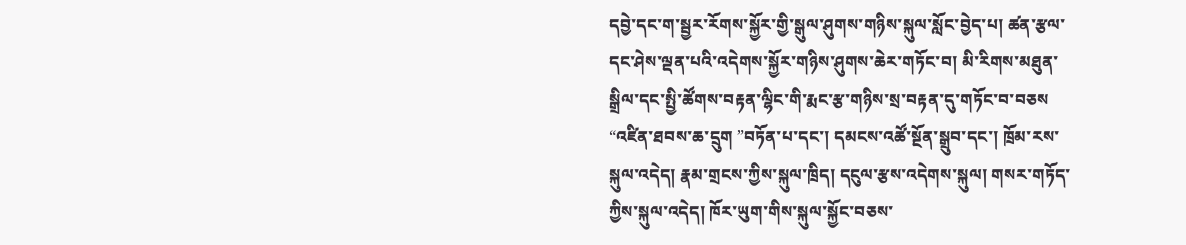དབྱེ་དང་ག་སྦྱར་རོགས་སྐྱོར་གྱི་སྒུལ་ཤུགས་གཉིས་སྐུལ་སློང་བྱེད་པ། ཚན་རྩལ་དང་ཤེས་ལྡན་པའི་འདེགས་སྐྱོར་གཉིས་ཤུགས་ཆེར་གཏོང་བ། མི་རིགས་མཐུན་སྒྲིལ་དང་སྤྱི་ཚོགས་བརྟན་ལྷིང་གི་རྨང་རྩ་གཉིས་སྲ་བརྟན་དུ་གཏོང་བ་བཅས “འཛིན་ཐབས་ཆ་དྲུག ”བཏོན་པ་དང་། དམངས་འཚོ་སྔོན་སྒྲུབ་དང་། ཁྲོམ་རས་སྐུལ་འདེད། རྣམ་གྲངས་ཀྱིས་སྐུལ་ཁྲིད། དངུལ་རྩས་འདེགས་སྐུལ། གསར་གཏོད་ཀྱིས་སྐུལ་འདེད། ཁོར་ཡུག་གིས་སྐུལ་སྐྱོང་བཅས་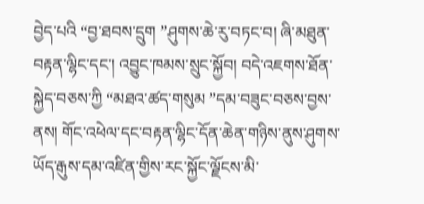བྱེད་པའི “བྱ་ཐབས་དྲུག ”ཤུགས་ཆེ་རུ་བཏང་བ། ཞི་མཐུན་བརྟན་ལྷིང་དང་། འབྱུང་ཁམས་སྲུང་སྐྱོབ། བདེ་འཇགས་ཐོན་སྐྱེད་བཅས་ཀྱི “མཐའ་ཚད་གསུམ ”དམ་བཟུང་བཅས་བྱས་ནས། གོང་འཕེལ་དང་བརྟན་ལྷིང་དོན་ཆེན་གཉིས་ནུས་ཤུགས་ཡོད་རྒུས་དམ་འཛིན་གྱིས་རང་སྐྱོང་ལྗོངས་མི་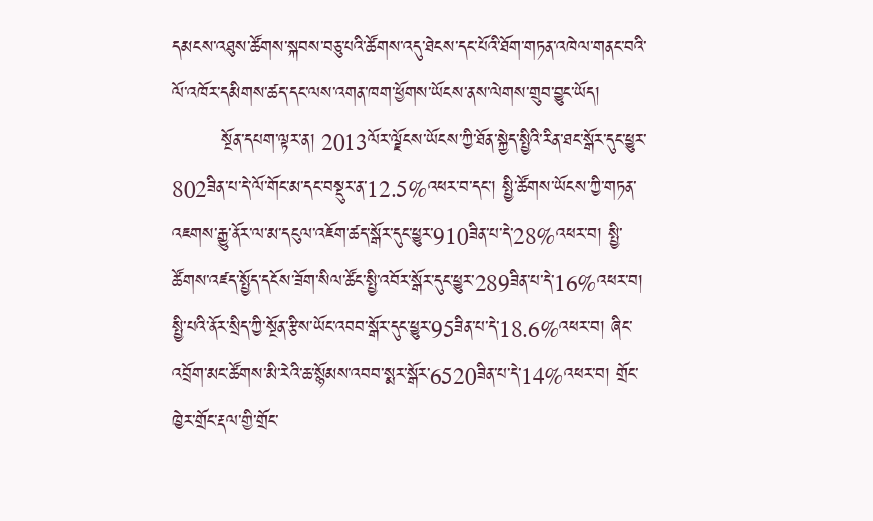དམངས་འཐུས་ཚོགས་སྐབས་བཅུ་པའི་ཚོགས་འདུ་ཐེངས་དང་པོའི་ཐོག་གཏན་འཁེལ་གནང་བའི་ལོ་འཁོར་དམིགས་ཚད་དང་ལས་འགན་ཁག་ཕྱོགས་ཡོངས་ནས་ལེགས་གྲུབ་བྱུང་ཡོད།
        སྔོན་དཔག་ལྟར་ན། 2013ལོར་ལྗོངས་ཡོངས་ཀྱི་ཐོན་སྐྱེད་སྤྱིའི་རིན་ཐང་སྒོར་དུང་ཕྱུར་802ཟིན་པ་དེ་ལོ་གོང་མ་དང་བསྡུར་ན་12.5%འཕར་བ་དང་། སྤྱི་ཚོགས་ཡོངས་ཀྱི་གཏན་འཇགས་རྒྱུ་ནོར་ལ་མ་དངུལ་འཇོག་ཚད་སྒོར་དུང་ཕྱུར་910ཟིན་པ་དེ་28%འཕར་བ། སྤྱི་ཚོགས་འཛད་སྤྱོད་དངོས་ཟོག་སིལ་ཚོང་སྤྱི་འབོར་སྒོར་དུང་ཕྱུར་289ཟིན་པ་དེ་16%འཕར་བ། སྤྱི་པའི་ནོར་སྲིད་ཀྱི་སྔོན་རྩིས་ཡོང་འབབ་སྒོར་དུང་ཕྱུར་95ཟིན་པ་དེ་18.6%འཕར་བ། ཞིང་འབྲོག་མང་ཚོགས་མི་རེའི་ཆ་སྙོམས་འབབ་སྨར་སྒོར་6520ཟིན་པ་དེ་14%འཕར་བ། གྲོང་ཁྱེར་གྲོང་རྡལ་གྱི་གྲོང་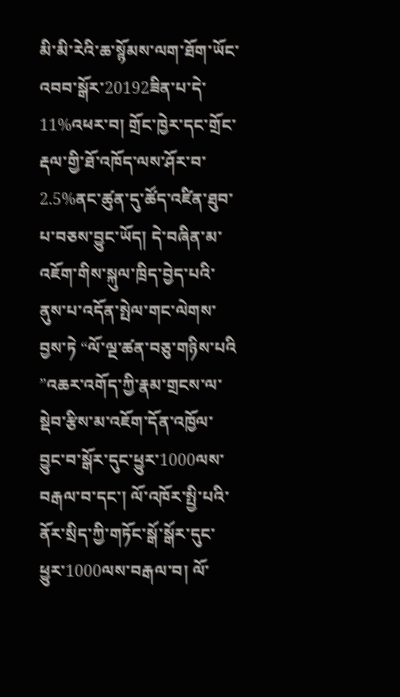མི་མི་རེའི་ཆ་སྙོམས་ལག་ཐོག་ཡོང་འབབ་སྒོར་20192ཟིན་པ་དེ་11%འཕར་བ། གྲོང་ཁྱེར་དང་གྲོང་རྡལ་གྱི་ཐོ་འཁོད་ལས་ཤོར་བ་2.5%ནང་ཚུན་དུ་ཚོད་འཛིན་ཐུབ་པ་བཅས་བྱུང་ཡོད། དེ་བཞིན་མ་འཇོག་གིས་སྐུལ་ཁྲིད་བྱེད་པའི་ནུས་པ་འདོན་སྤེལ་གང་ལེགས་བྱས་ཏེ “ལོ་ལྔ་ཚན་བཅུ་གཉིས་པའི ”འཆར་འགོད་ཀྱི་རྣམ་གྲངས་ལ་སྡེབ་རྩིས་མ་འཇོག་དོན་འཁྱོལ་བྱུང་བ་སྒོར་དུང་ཕྱུར་1000ལས་བརྒལ་བ་དང་། ལོ་འཁོར་སྤྱི་པའི་ནོར་སྲིད་ཀྱི་གཏོང་སྒོ་སྒོར་དུང་ཕྱུར་1000ལས་བརྒལ་བ། ལོ་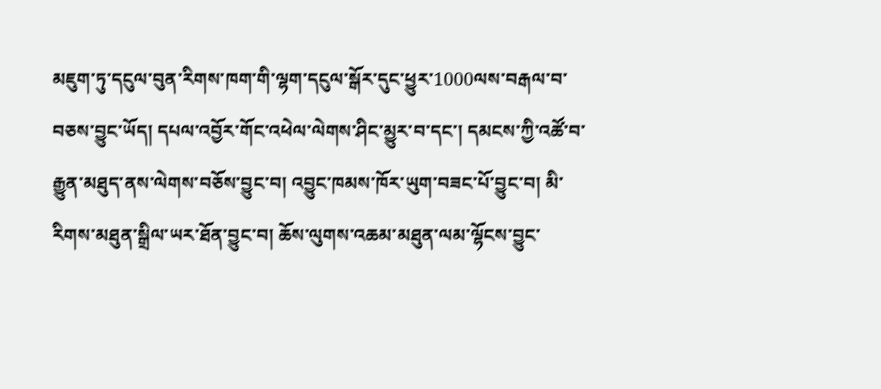མཇུག་ཏུ་དངུལ་བུན་རིགས་ཁག་གི་ལྷག་དངུལ་སྒོར་དུང་ཕྱུར་1000ལས་བརྒལ་བ་བཅས་བྱུང་ཡོད། དཔལ་འབྱོར་གོང་འཕེལ་ལེགས་ཤིང་མྱུར་བ་དང་། དམངས་ཀྱི་འཚོ་བ་རྒྱུན་མཐུད་ནས་ལེགས་བཅོས་བྱུང་བ། འབྱུང་ཁམས་ཁོར་ཡུག་བཟང་པོ་བྱུང་བ། མི་རིགས་མཐུན་སྒྲིལ་ཡར་ཐོན་བྱུང་བ། ཆོས་ལུགས་འཆམ་མཐུན་ལམ་ལྷོངས་བྱུང་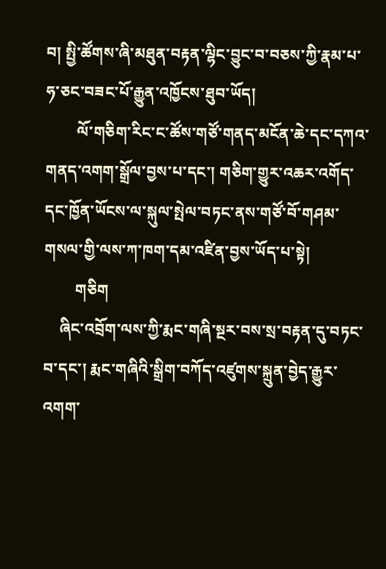བ། སྤྱི་ཚོགས་ཞི་མཐུན་བརྟན་ལྷིང་བྱུང་བ་བཅས་ཀྱི་རྣམ་པ་ཧ་ཅང་བཟང་པོ་རྒྱུན་འཁྱོངས་ཐུབ་ཡོད།
        ལོ་གཅིག་རིང་ང་ཚོས་གཙོ་གནད་མངོན་ཆེ་དང་དཀའ་གནད་འགག་སྒྲོལ་བྱས་པ་དང་། གཅིག་གྱུར་འཆར་འགོད་དང་ཁྱོན་ཡོངས་ལ་སྐུལ་སྤེལ་བཏང་ནས་གཙོ་བོ་གཤམ་གསལ་གྱི་ལས་ཀ་ཁག་དམ་འཛིན་བྱས་ཡོད་པ་སྟེ།
        གཅིག
    ཞིང་འབྲོག་ལས་ཀྱི་རྨང་གཞི་སྔར་བས་སྲ་བརྟན་དུ་བཏང་བ་དང་། རྨང་གཞིའི་སྒྲིག་བཀོད་འཛུགས་སྐྲུན་བྱེད་རྒྱུར་འགག་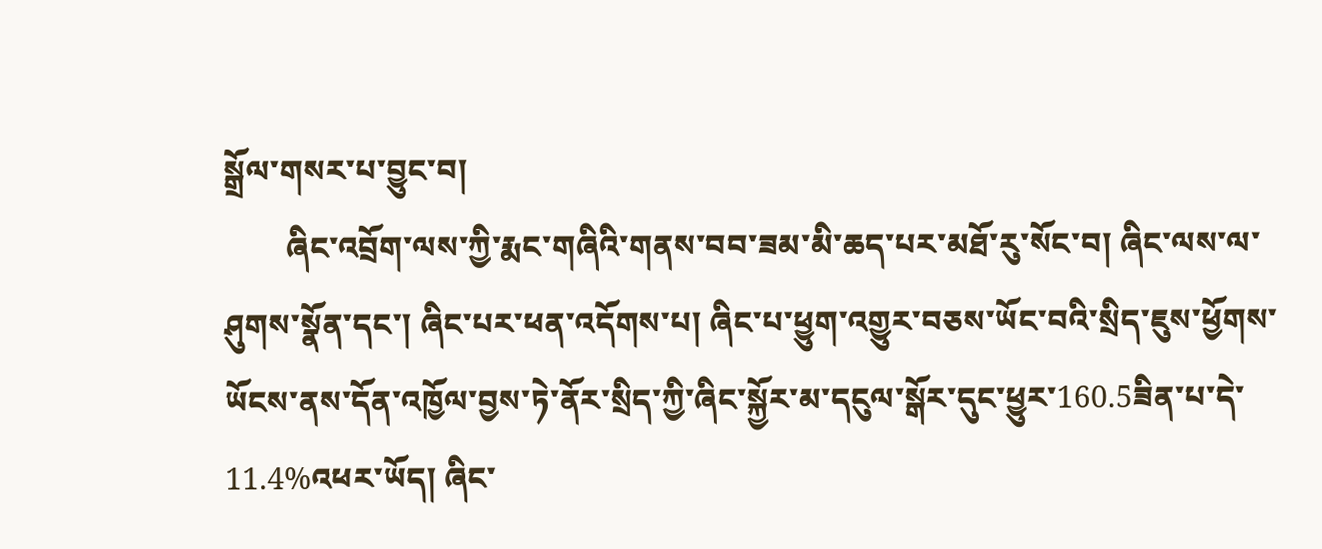སྒྲོལ་གསར་པ་བྱུང་བ།
        ཞིང་འབྲོག་ལས་ཀྱི་རྨང་གཞིའི་གནས་བབ་ཟམ་མི་ཆད་པར་མཐོ་རུ་སོང་བ། ཞིང་ལས་ལ་ཤུགས་སྣོན་དང་། ཞིང་པར་ཕན་འདོགས་པ། ཞིང་པ་ཕྱུག་འགྱུར་བཅས་ཡོང་བའི་སྲིད་ཇུས་ཕྱོགས་ཡོངས་ནས་དོན་འཁྱོལ་བྱས་ཏེ་ནོར་སྲིད་ཀྱི་ཞིང་སྐྱོར་མ་དངུལ་སྒོར་དུང་ཕྱུར་160.5ཟིན་པ་དེ་11.4%འཕར་ཡོད། ཞིང་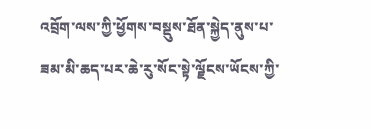འབྲོག་ལས་ཀྱི་ཕྱོགས་བསྡུས་ཐོན་སྐྱེད་ནུས་པ་ཟམ་མི་ཆད་པར་ཆེ་རུ་སོང་སྟེ་ལྗོངས་ཡོངས་ཀྱི་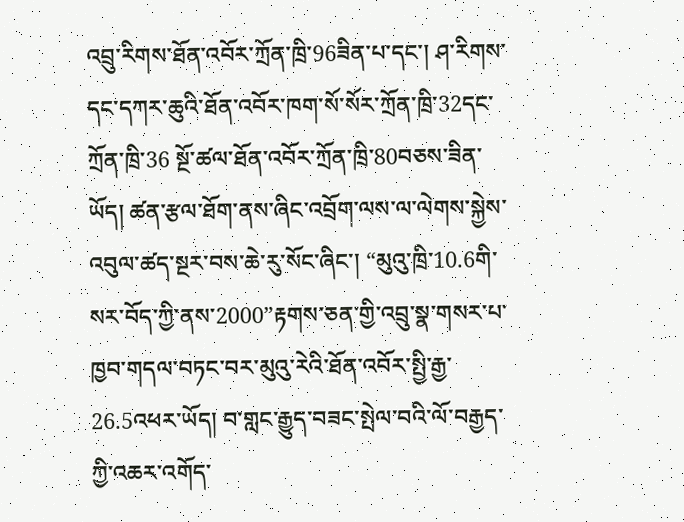འབྲུ་རིགས་ཐོན་འབོར་ཀྲོན་ཁྲི་96ཟིན་པ་དང་། ཤ་རིགས་དང་དཀར་ཆུའི་ཐོན་འབོར་ཁག་སོ་སོར་ཀྲོན་ཁྲི་32དང་ཀྲོན་ཁྲི་36 སྔོ་ཚལ་ཐོན་འབོར་ཀྲོན་ཁྲི་80བཅས་ཟིན་ཡོད། ཚན་རྩལ་ཐོག་ནས་ཞིང་འབྲོག་ལས་ལ་ལེགས་སྐྱེས་འབུལ་ཚད་སྔར་བས་ཆེ་རུ་སོང་ཞིང་། “མུའུ་ཁྲི་10.6གི་སར་བོད་ཀྱི་ནས་2000”རྟགས་ཅན་གྱི་འབྲུ་སྣ་གསར་པ་ཁྱབ་གདལ་བཏང་བར་མུའུ་རེའི་ཐོན་འབོར་སྤྱི་རྒྱ་26.5འཕར་ཡོད། བ་གླང་རྒྱུད་བཟང་སྤེལ་བའི་ལོ་བརྒྱད་ཀྱི་འཆར་འགོད་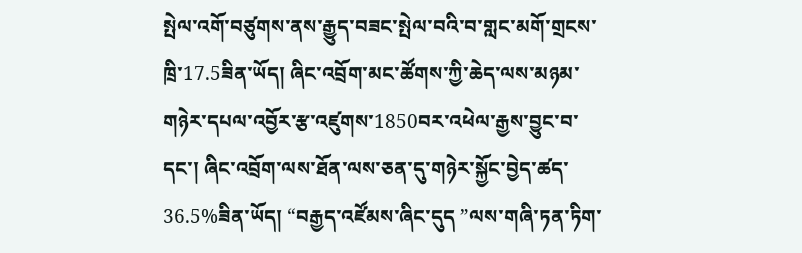སྤེལ་འགོ་བཙུགས་ནས་རྒྱུད་བཟང་སྤེལ་བའི་བ་གླང་མགོ་གྲངས་ཁྲི་17.5ཟིན་ཡོད། ཞིང་འབྲོག་མང་ཚོགས་ཀྱི་ཆེད་ལས་མཉམ་གཉེར་དཔལ་འབྱོར་རྩ་འཛུགས་1850བར་འཕེལ་རྒྱས་བྱུང་བ་དང་། ཞིང་འབྲོག་ལས་ཐོན་ལས་ཅན་དུ་གཉེར་སྐྱོང་བྱེད་ཚད་36.5%ཟིན་ཡོད། “བརྒྱད་འཛོམས་ཞིང་དུད ”ལས་གཞི་ཏན་ཏིག་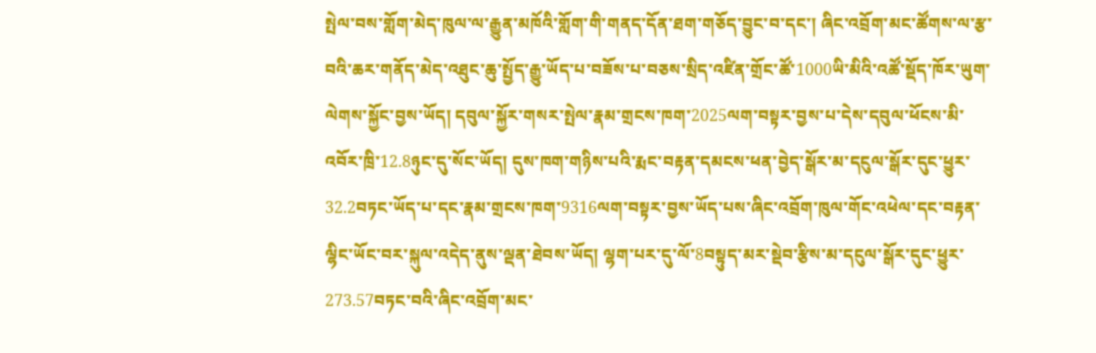སྤེལ་བས་གློག་མེད་ཁུལ་ལ་རྒྱུན་མཁོའི་གློག་གི་གནད་དོན་ཐག་གཅོད་བྱུང་བ་དང་། ཞིང་འབྲོག་མང་ཚོགས་ལ་རྩ་བའི་ཆར་གནོད་མེད་འཐུང་ཆུ་སྤྱོད་རྒྱུ་ཡོད་པ་བཟོས་པ་བཅས་སྲིད་འཛིན་གྲོང་ཚོ་1000ཡི་མིའི་འཚོ་སྡོད་ཁོར་ཡུག་ལེགས་སྐྱོང་བྱས་ཡོད། དབུལ་སྐྱོར་གསར་སྤེལ་རྣམ་གྲངས་ཁག་2025ལག་བསྟར་བྱས་པ་དེས་དབུལ་ཕོངས་མི་འབོར་ཁྲི་12.8ཉུང་དུ་སོང་ཡོད། དུས་ཁག་གཉིས་པའི་རྨང་བརྟན་དམངས་ཕན་བྱེད་སྒོར་མ་དངུལ་སྒོར་དུང་ཕྱུར་32.2བཏང་ཡོད་པ་དང་རྣམ་གྲངས་ཁག་9316ལག་བསྟར་བྱས་ཡོད་པས་ཞིང་འབྲོག་ཁུལ་གོང་འཕེལ་དང་བརྟན་ལྷིང་ཡོང་བར་སྐུལ་འདེད་ནུས་ལྡན་ཐེབས་ཡོད། ལྷག་པར་དུ་ལོ་8བསྟུད་མར་སྡེབ་རྩིས་མ་དངུལ་སྒོར་དུང་ཕྱུར་273.57བཏང་བའི་ཞིང་འབྲོག་མང་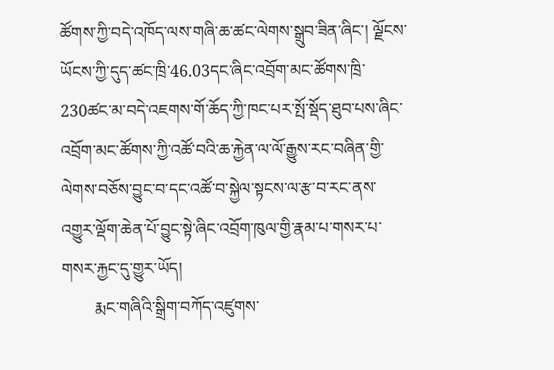ཚོགས་ཀྱི་བདེ་འཁོད་ལས་གཞི་ཆ་ཚང་ལེགས་སྒྲུབ་ཟིན་ཞིང་། ལྗོངས་ཡོངས་ཀྱི་དུད་ཚང་ཁྲི་46.03དང་ཞིང་འབྲོག་མང་ཚོགས་ཁྲི་230ཚང་མ་བདེ་འཇགས་གོ་ཆོད་ཀྱི་ཁང་པར་སྤོ་སྡོད་ཐུབ་པས་ཞིང་འབྲོག་མང་ཚོགས་ཀྱི་འཚོ་བའི་ཆ་རྐྱེན་ལ་ལོ་རྒྱུས་རང་བཞིན་གྱི་ལེགས་བཅོས་བྱུང་བ་དང་འཚོ་བ་སྐྱེལ་སྟངས་ལ་རྩ་བ་རང་ནས་འགྱུར་ལྡོག་ཆེན་པོ་བྱུང་སྟེ་ཞིང་འབྲོག་ཁུལ་གྱི་རྣམ་པ་གསར་པ་གསར་རྐྱང་དུ་གྱུར་ཡོད།
        རྨང་གཞིའི་སྒྲིག་བཀོད་འཛུགས་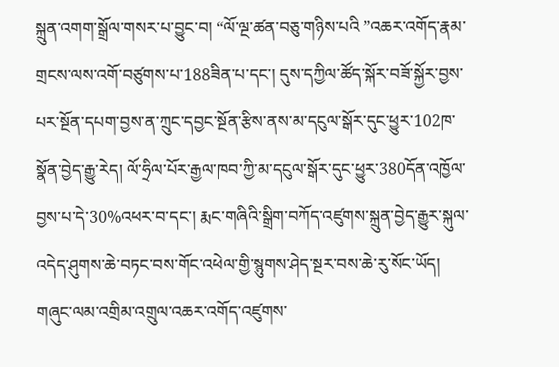སྐྲུན་འགག་སྒྲོལ་གསར་པ་བྱུང་བ། “ལོ་ལྔ་ཚན་བཅུ་གཉིས་པའི ”འཆར་འགོད་རྣམ་གྲངས་ལས་འགོ་བཙུགས་པ་188ཟིན་པ་དང་། དུས་དཀྱིལ་ཚོད་སྐོར་བཟོ་སྐྱོར་བྱས་པར་སྔོན་དཔག་བྱས་ན་ཀྲུང་དབྱང་སྔོན་རྩིས་ནས་མ་དངུལ་སྒོར་དུང་ཕྱུར་102ཁ་སྣོན་བྱེད་རྒྱུ་རེད། ལོ་ཧྲིལ་པོར་རྒྱལ་ཁབ་ཀྱི་མ་དངུལ་སྒོར་དུང་ཕྱུར་380དོན་འཁྱོལ་བྱས་པ་དེ་30%འཕར་བ་དང་། རྨང་གཞིའི་སྒྲིག་བཀོད་འཛུགས་སྐྲུན་བྱེད་རྒྱུར་སྐུལ་འདེད་ཤུགས་ཆེ་བཏང་བས་གོང་འཕེལ་གྱི་སྙུགས་ཤེད་སྔར་བས་ཆེ་རུ་སོང་ཡོད། གཞུང་ལམ་འགྲིམ་འགྲུལ་འཆར་འགོད་འཛུགས་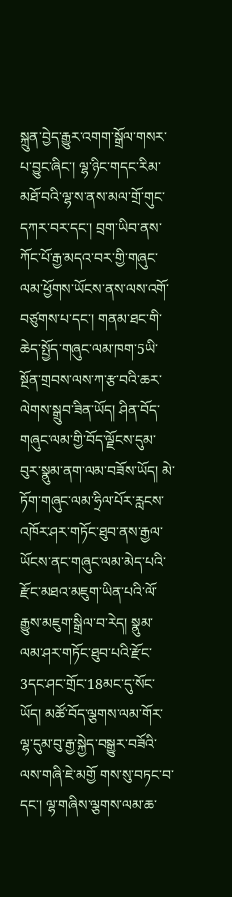སྐྲུན་བྱེད་རྒྱུར་འགག་སྒྲོལ་གསར་པ་བྱུང་ཞིང་། ལྷ་ཉིང་གདང་རིམ་མཐོ་བའི་ལྷ་ས་ནས་མལ་གྲོ་གུང་དཀར་བར་དང་། བྲག་ཡིབ་ནས་ཀོང་པོ་རྒྱ་མདའ་བར་གྱི་གཞུང་ལམ་ཕྱོགས་ཡོངས་ནས་ལས་འགོ་བཙུགས་པ་དང་། གནམ་ཐང་གི་ཆེད་སྤྱོད་གཞུང་ལམ་ཁག་5ཡི་སྔོན་གྲབས་ལས་ཀ་རྩ་བའི་ཆར་ལེགས་སྒྲུབ་ཟིན་ཡོད། ཤིན་བོད་གཞུང་ལམ་གྱི་བོད་ལྗོངས་དུམ་བུར་སྣུམ་ནག་ལམ་བཟོས་ཡོད། མེ་ཏོག་གཞུང་ལམ་ཧྲིལ་པོར་རླངས་འཁོར་ཤར་གཏོང་ཐུབ་ནས་རྒྱལ་ཡོངས་ནང་གཞུང་ལམ་མེད་པའི་རྫོང་མཐའ་མཇུག་ཡིན་པའི་ལོ་རྒྱུས་མཇུག་སྒྲིལ་བ་རེད། སྣུམ་ལམ་ཤར་གཏོང་ཐུབ་པའི་རྫོང་3དང་ཤང་གྲོང་18མང་དུ་སོང་ཡོད། མཚོ་བོད་ལྕགས་ལམ་གོར་ལྷ་དུམ་བུ་རྒྱ་སྐྱེད་བསྒྱུར་བཟོའི་ལས་གཞི་ཇེ་མགྱོ གས་སུ་བཏང་བ་དང་། ལྷ་གཞིས་ལྕགས་ལམ་ཆ་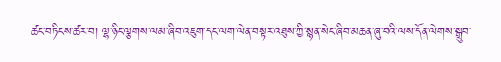ཚང་བཏིངས་ཚར་བ། ལྷ་ཉིང་ལྕགས་ལམ་ཞིབ་འཇུག་དང་ལག་ལེན་བསྟར་འཐུས་ཀྱི་སྙན་སེང་ཞིབ་མཆན་ཞུ་བའི་ལས་དོན་ལེགས་སྒྲུབ་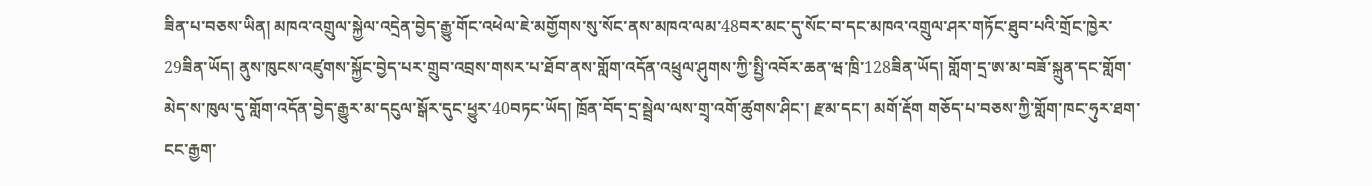ཟིན་པ་བཅས་ཡིན། མཁའ་འགྲུལ་སྐྱེལ་འདྲེན་བྱེད་རྒྱུ་གོང་འཕེལ་ཇེ་མགྱོགས་སུ་སོང་ནས་མཁའ་ལམ་48བར་མང་དུ་སོང་བ་དང་མཁའ་འགྲུལ་ཤར་གཏོང་ཐུབ་པའི་གྲོང་ཁྱེར་29ཟིན་ཡོད། ནུས་ཁུངས་འཛུགས་སྐྱོང་བྱེད་པར་གྲུབ་འབྲས་གསར་པ་ཐོབ་ནས་གློག་འདོན་འཕྲུལ་ཤུགས་ཀྱི་སྤྱི་འབོར་ཆན་ཝ་ཁྲི་128ཟིན་ཡོད། གློག་དྲ་ཨ་མ་བཟོ་སྐྲུན་དང་གློག་མེད་ས་ཁུལ་དུ་གློག་འདོན་བྱེད་རྒྱུར་མ་དངུལ་སྒོར་དུང་ཕྱུར་40བཏང་ཡོད། ཁྲོན་བོད་དྲ་སྦྲེལ་ལས་གྲྭ་འགོ་ཚུགས་ཤིང་། རྫམ་དང་། མགོ་རྡོག གཅོད་པ་བཅས་ཀྱི་གློག་ཁང་ཧུར་ཐག་ངང་རྒྱག་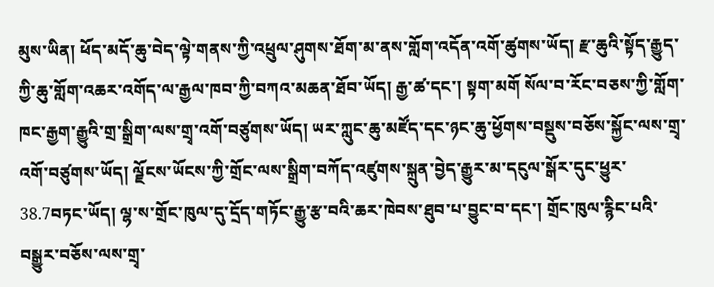མུས་ཡིན། ཕོད་མདོ་ཆུ་བེད་ལྟེ་གནས་ཀྱི་འཕྲུལ་ཤུགས་ཐོག་མ་ནས་གློག་འདོན་འགོ་ཚུགས་ཡོད། རྫ་ཆུའི་སྟོད་རྒྱུད་ཀྱི་ཆུ་གློག་འཆར་འགོད་ལ་རྒྱལ་ཁབ་ཀྱི་བཀའ་མཆན་ཐོབ་ཡོད། རྒྱ་ཚ་དང་། སྟག་མགོ སོལ་བ་རོང་བཅས་ཀྱི་གློག་ཁང་རྒྱག་རྒྱུའི་གྲ་སྒྲིག་ལས་གྲྭ་འགོ་བཙུགས་ཡོད། ཡར་ཀླུང་ཆུ་མཛོད་དང་ཉང་ཆུ་ཕྱོགས་བསྡུས་བཅོས་སྐྱོང་ལས་གྲྭ་འགོ་བཙུགས་ཡོད། ལྗོངས་ཡོངས་ཀྱི་གྲོང་ལས་སྒྲིག་བཀོད་འཛུགས་སྐྲུན་བྱེད་རྒྱུར་མ་དངུལ་སྒོར་དུང་ཕྱུར་38.7བཏང་ཡོད། ལྷ་ས་གྲོང་ཁུལ་དུ་དྲོད་གཏོང་རྒྱུ་རྩ་བའི་ཆར་ཁེབས་ཐུབ་པ་བྱུང་བ་དང་། གྲོང་ཁུལ་རྙིང་པའི་བསྒྱུར་བཅོས་ལས་གྲྭ་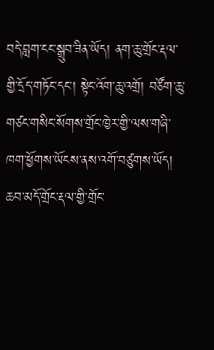བདེ་བླག་ངང་སྒྲུབ་ཟིན་ཡོད། ནག་ཆུ་གྲོང་རྡལ་གྱི་དྲོད་གཏོང་དང་། སྟེང་འོག་ཆུ་འགྲོ། བཙོག་ཆུ་གཙང་གསིང་སོགས་གྲོང་ཁྱེར་གྱི་ལས་གཞི་ཁག་ཕྱོགས་ཡོངས་ནས་འགོ་བཙུགས་ཡོད། ཆབ་མདོ་གྲོང་རྡལ་གྱི་གྲོང་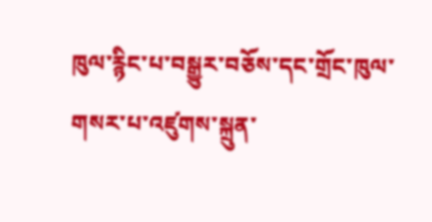ཁུལ་རྙིང་པ་བསྒྱུར་བཅོས་དང་གྲོང་ཁུལ་གསར་པ་འཛུགས་སྐྲུན་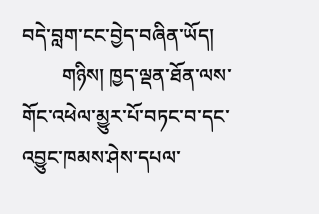བདེ་བླག་ངང་བྱེད་བཞིན་ཡོད།
        གཉིས། ཁྱད་ལྡན་ཐོན་ལས་གོང་འཕེལ་མྱུར་པོ་བཏང་བ་དང་འབྱུང་ཁམས་ཤེས་དཔལ་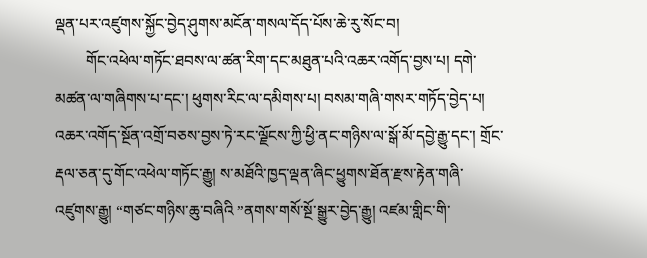ལྡན་པར་འཛུགས་སྐྱོང་བྱེད་ཤུགས་མངོན་གསལ་དོད་པོས་ཆེ་རུ་སོང་བ།
        གོང་འཕེལ་གཏོང་ཐབས་ལ་ཚན་རིག་དང་མཐུན་པའི་འཆར་འགོད་བྱས་པ། དགེ་མཚན་ལ་གཞིགས་པ་དང་། ཕུགས་རིང་ལ་དམིགས་པ། བསམ་གཞི་གསར་གཏོད་བྱེད་པ། འཆར་འགོད་སྔོན་འགྲོ་བཅས་བྱས་ཏེ་རང་ལྗོངས་ཀྱི་ཕྱི་ནང་གཉིས་ལ་སྒོ་མོ་དབྱེ་རྒྱུ་དང་། གྲོང་རྡལ་ཅན་དུ་གོང་འཕེལ་གཏོང་རྒྱུ། ས་མཐོའི་ཁྱད་ལྡན་ཞིང་ཕྱུགས་ཐོན་རྫས་རྟེན་གཞི་འཛུགས་རྒྱུ། “གཙང་གཉིས་ཆུ་བཞིའི ”ནགས་གསོ་སྔོ་སྒྱུར་བྱེད་རྒྱུ། འཛམ་གླིང་གི་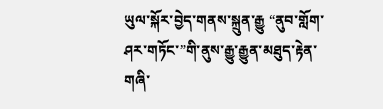ཡུལ་སྐོར་བྱེད་གནས་སྐྲུན་རྒྱུ “ནུབ་གློག་ཤར་གཏོང་”གི་ནུས་རྒྱུ་རྒྱུན་མཐུད་རྟེན་གཞི་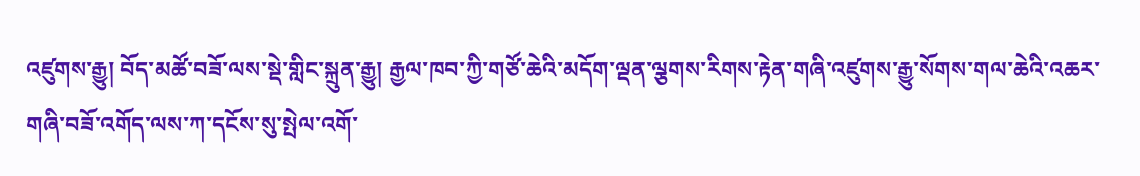འཛུགས་རྒྱུ། བོད་མཚོ་བཟོ་ལས་སྡེ་གླིང་སྐྲུན་རྒྱུ། རྒྱལ་ཁབ་ཀྱི་གཙོ་ཆེའི་མདོག་ལྡན་ལྕགས་རིགས་རྟེན་གཞི་འཛུགས་རྒྱུ་སོགས་གལ་ཆེའི་འཆར་གཞི་བཟོ་འགོད་ལས་ཀ་དངོས་སུ་སྤེལ་འགོ་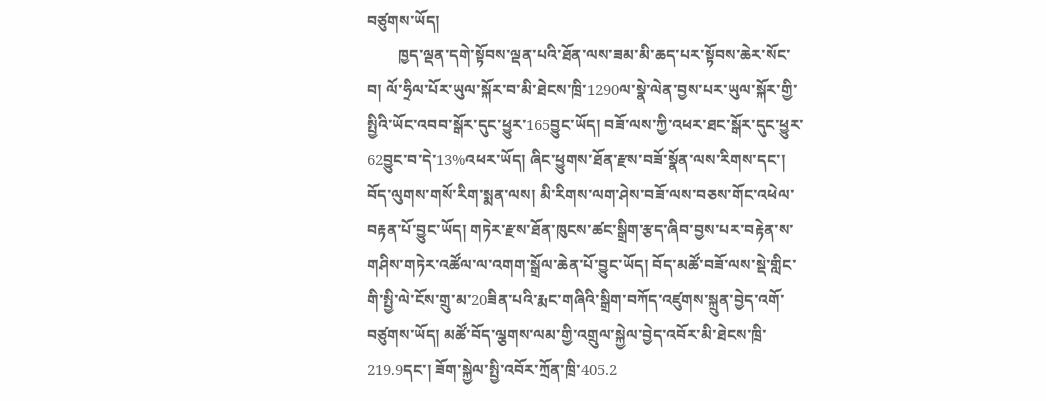བཙུགས་ཡོད།
        ཁྱད་ལྡན་དགེ་སྟོབས་ལྡན་པའི་ཐོན་ལས་ཟམ་མི་ཆད་པར་སྟོབས་ཆེར་སོང་བ། ལོ་ཧྲིལ་པོར་ཡུལ་སྐོར་བ་མི་ཐེངས་ཁྲི་1290ལ་སྣེ་ལེན་བྱས་པར་ཡུལ་སྐོར་གྱི་སྤྱིའི་ཡོང་འབབ་སྒོར་དུང་ཕྱུར་165བྱུང་ཡོད། བཟོ་ལས་ཀྱི་འཕར་ཐང་སྒོར་དུང་ཕྱུར་62བྱུང་བ་དེ་13%འཕར་ཡོད། ཞིང་ཕྱུགས་ཐོན་རྫས་བཟོ་སྣོན་ལས་རིགས་དང་། བོད་ལུགས་གསོ་རིག་སྨན་ལས། མི་རིགས་ལག་ཤེས་བཟོ་ལས་བཅས་གོང་འཕེལ་བརྟན་པོ་བྱུང་ཡོད། གཏེར་རྫས་ཐོན་ཁུངས་ཚང་སྒྲིག་རྩད་ཞིབ་བྱས་པར་བརྟེན་ས་གཤིས་གཏེར་འཚོལ་ལ་འགག་སྒྲོལ་ཆེན་པོ་བྱུང་ཡོད། བོད་མཚོ་བཟོ་ལས་སྡེ་གླིང་གི་སྤྱི་ལེ་ངོས་གྲུ་མ་20ཟིན་པའི་རྨང་གཞིའི་སྒྲིག་བཀོད་འཛུགས་སྐྲུན་བྱེད་འགོ་བཙུགས་ཡོད། མཚོ་བོད་ལྕགས་ལམ་གྱི་འགྲུལ་སྐྱེལ་བྱེད་འབོར་མི་ཐེངས་ཁྲི་219.9དང་། ཟོག་སྐྱེལ་སྤྱི་འབོར་ཀྲོན་ཁྲི་405.2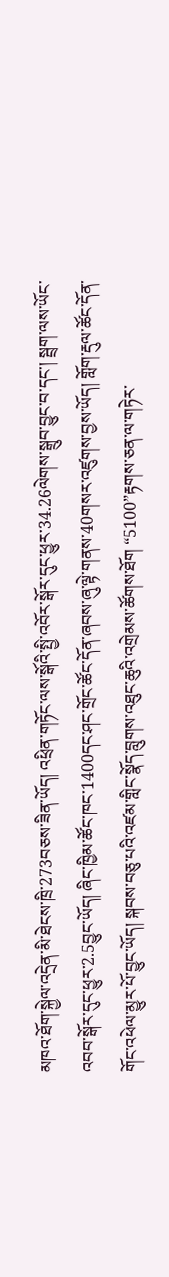མཁའ་ཐོག་སྐྱེལ་འདྲེན་མི་ཐེངས་ཁྲི་273བཅས་ཟིན་ཡོད། འཕྲིན་གཏོང་ལས་སྒོའི་སྤྱི་འབོར་སྒོར་དུང་ཕྱུར་34.26ལེགས་སྒྲུབ་བྱུང་བ་དང་། སྦྲག་ལས་ཡོང་འབབ་སྒོར་དུང་ཕྱུར་2.5བྱུང་ཡོད། ཞིང་ཁྱིམ་ཚོང་ཁང་1400དང་ཤང་གྲོང་ཚོང་དོན་ཞབས་ཞུ་ལྟེ་གནས་40གསར་འཛུགས་བྱས་ཡོད། གློག་རྡུལ་ཚོང་དོན་གོང་འཕེལ་མྱུར་པོ་བྱུང་ཡོད། སྐབས་བཅུ་པའི་འཛམ་གླིང་སྣོད་བླུགས་འཐུང་ཆུའི་འགྲེམས་ཚོགས་ཐོག “5100”རྟགས་ཅན་ལ་གཏེར་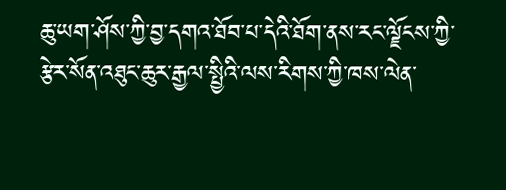ཆུ་ཡག་ཤོས་ཀྱི་བྱ་དགའ་ཐོབ་པ་དེའི་ཐོག་ནས་རང་ལྗོངས་ཀྱི་རྩེར་སོན་འཐུང་ཆུར་རྒྱལ་སྤྱིའི་ལས་རིགས་ཀྱི་ཁས་ལེན་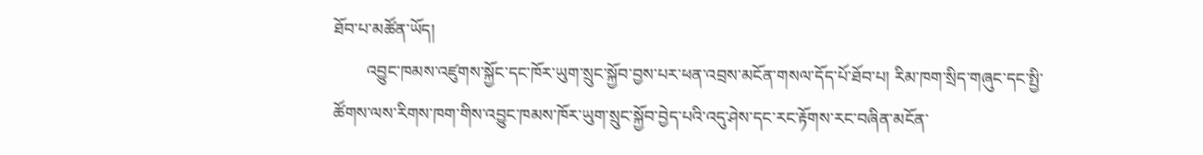ཐོབ་པ་མཚོན་ཡོད།
        འབྱུང་ཁམས་འཛུགས་སྐྱོང་དང་ཁོར་ཡུག་སྲུང་སྐྱོབ་བྱས་པར་ཕན་འབྲས་མངོན་གསལ་དོད་པོ་ཐོབ་པ། རིམ་ཁག་སྲིད་གཞུང་དང་སྤྱི་ཚོགས་ལས་རིགས་ཁག་གིས་འབྱུང་ཁམས་ཁོར་ཡུག་སྲུང་སྐྱོབ་བྱེད་པའི་འདུ་ཤེས་དང་རང་རྟོགས་རང་བཞིན་མངོན་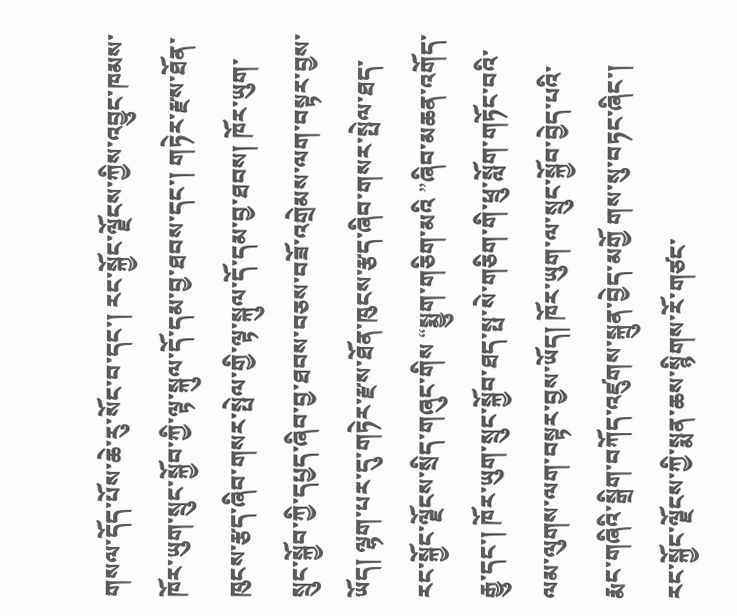གསལ་དོད་པོས་ཆེ་རུ་སོང་བ་དང་། རང་སྐྱོང་ལྗོངས་ཀྱིས་འབྱུང་ཁམས་ཁོར་ཡུག་སྲུང་སྐྱོབ་ཀྱི་ལྟ་སྐུལ་དོ་དམ་བྱ་ཐབས་དང་། གཏེར་རྫས་ཐོན་ཁུངས་རྩད་ཞིབ་གསར་སྤེལ་གྱི་ལྟ་སྐུལ་དོ་དམ་བྱ་ཐབས། ཁོར་ཡུག་སྲུང་སྐྱོབ་ཀྱི་དཔྱད་ཞིབ་བྱ་ཐབས་བཅས་བཟོ་འགྲེམས་ལག་བསྟར་བྱས་ཡོད། ལྷག་པར་དུ་གཏེར་རྫས་ཐོན་ཁུངས་རྩད་ཞིབ་གསར་སྤེལ་ཐད་རང་སྐྱོང་ལྗོངས་སྲིད་གཞུང་གིས “སྨྱུག་གཅིག་མའི ”ཞིབ་མཆན་འགོད་རྒྱུ་དང་། ཁོར་ཡུག་སྲུང་སྐྱོབ་ཐད་སྤ་སེ་གཅིག་གི་ཕྲུ་སློག་གཏོང་བའི་ལམ་ལུགས་ལག་བསྟར་བྱས་ཡོད། ཁོར་ཡུག་ལ་སྲུང་སྐྱོབ་བྱེད་པའི་རྨང་གཞིའི་སྒྲིག་བཀོད་འཛུགས་སྐྲུན་བྱེད་མགྱོ གས་སུ་བཏང་ཞིང་། རང་སྐྱོང་ལྗོངས་ཀྱི་སྨན་ཆས་སྙིགས་རོ་གཙང་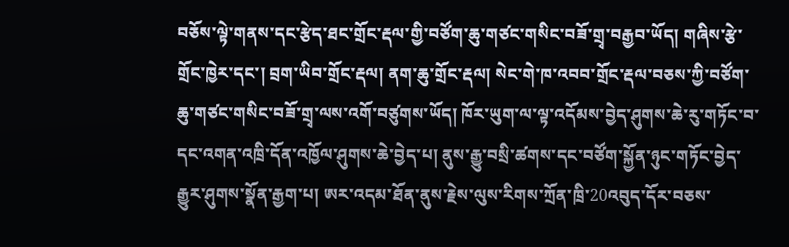བཅོས་ལྟེ་གནས་དང་རྩེད་ཐང་གྲོང་རྡལ་གྱི་བཙོག་ཆུ་གཙང་གསིང་བཟོ་གྲྭ་བརྒྱབ་ཡོད། གཞིས་རྩེ་གྲོང་ཁྱེར་དང་། བྲག་ཡིབ་གྲོང་རྡལ། ནག་ཆུ་གྲོང་རྡལ། སེང་གེ་ཁ་འབབ་གྲོང་རྡལ་བཅས་ཀྱི་བཙོག་ཆུ་གཙང་གསིང་བཟོ་གྲྭ་ལས་འགོ་བཙུགས་ཡོད། ཁོར་ཡུག་ལ་ལྟ་འདོམས་བྱེད་ཤུགས་ཆེ་རུ་གཏོང་བ་དང་འགན་འཁྲི་དོན་འཁྱོལ་ཤུགས་ཆེ་བྱེད་པ། ནུས་རྒྱུ་བསྲི་ཚགས་དང་བཙོག་སྐྱོན་ཉུང་གཏོང་བྱེད་རྒྱུར་ཤུགས་སྣོན་རྒྱག་པ། ཨར་འདམ་ཐོན་ནུས་རྗེས་ལུས་རིགས་ཀྲོན་ཁྲི་20འབུད་དོར་བཅས་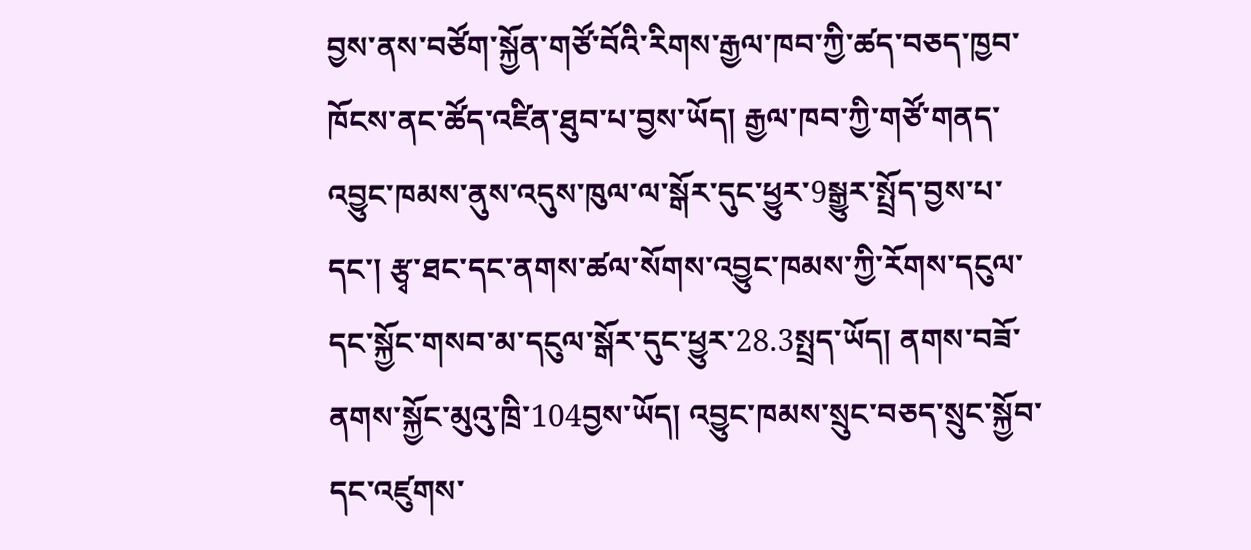བྱས་ནས་བཙོག་སྐྱོན་གཙོ་བོའི་རིགས་རྒྱལ་ཁབ་ཀྱི་ཚད་བཅད་ཁྱབ་ཁོངས་ནང་ཚོད་འཛིན་ཐུབ་པ་བྱས་ཡོད། རྒྱལ་ཁབ་ཀྱི་གཙོ་གནད་འབྱུང་ཁམས་ནུས་འདུས་ཁུལ་ལ་སྒོར་དུང་ཕྱུར་9སྒྱུར་སྤྲོད་བྱས་པ་དང་། རྩྭ་ཐང་དང་ནགས་ཚལ་སོགས་འབྱུང་ཁམས་ཀྱི་རོགས་དངུལ་དང་སྐྱོང་གསབ་མ་དངུལ་སྒོར་དུང་ཕྱུར་28.3སྤྲད་ཡོད། ནགས་བཟོ་ནགས་སྐྱོང་མུའུ་ཁྲི་104བྱས་ཡོད། འབྱུང་ཁམས་སྲུང་བཅད་སྲུང་སྐྱོབ་དང་འཛུགས་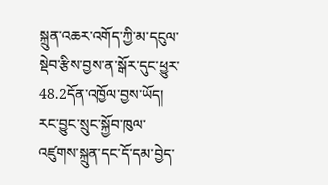སྐྲུན་འཆར་འགོད་ཀྱི་མ་དངུལ་སྡེབ་རྩིས་བྱས་ན་སྒོར་དུང་ཕྱུར་48.2དོན་འཁྱོལ་བྱས་ཡོད། རང་བྱུང་སྲུང་སྐྱོབ་ཁུལ་འཛུགས་སྐྲུན་དང་དོ་དམ་བྱེད་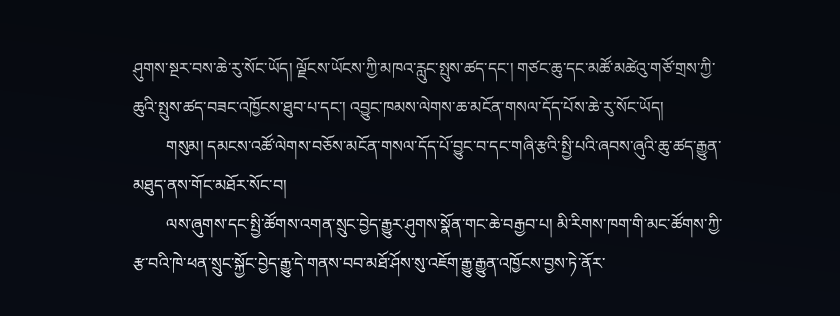ཤུགས་སྔར་བས་ཆེ་རུ་སོང་ཡོད། ལྗོངས་ཡོངས་ཀྱི་མཁའ་རླུང་སྤུས་ཚད་དང་། གཙང་ཆུ་དང་མཚོ་མཚེའུ་གཙོ་གྲས་ཀྱི་ཆུའི་སྤུས་ཚད་བཟང་འཁྱོངས་ཐུབ་པ་དང་། འབྱུང་ཁམས་ལེགས་ཆ་མངོན་གསལ་དོད་པོས་ཆེ་རུ་སོང་ཡོད།
        གསུམ། དམངས་འཚོ་ལེགས་བཅོས་མངོན་གསལ་དོད་པོ་བྱུང་བ་དང་གཞི་རྩའི་སྤྱི་པའི་ཞབས་ཞུའི་ཆུ་ཚད་རྒྱུན་མཐུད་ནས་གོང་མཐོར་སོང་བ།
        ལས་ཞུགས་དང་སྤྱི་ཚོགས་འགན་སྲུང་བྱེད་རྒྱུར་ཤུགས་སྣོན་གང་ཆེ་བརྒྱབ་པ། མི་རིགས་ཁག་གི་མང་ཚོགས་ཀྱི་རྩ་བའི་ཁེ་ཕན་སྲུང་སྐྱོང་བྱེད་རྒྱུ་དེ་གནས་བབ་མཐོ་ཤོས་སུ་འཇོག་རྒྱུ་རྒྱུན་འཁྱོངས་བྱས་ཏེ་ནོར་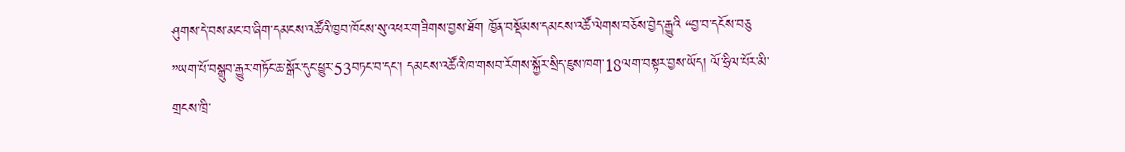ཤུགས་དེ་བས་མང་བ་ཞིག་དམངས་འཚོའི་ཁྱབ་ཁོངས་སུ་འཕར་གཟིགས་བྱས་ཐོག ཁྱོན་བསྡོམས་དམངས་འཚོ་ལེགས་བཅོས་བྱེད་རྒྱུའི “བྱ་བ་དངོས་བཅུ ”ཡག་པོ་བསྒྲུབ་རྒྱུར་གཏོང་ཆ་སྒོར་དུང་ཕྱུར་53བཏང་བ་དང་། དམངས་འཚོའི་ཁ་གསབ་རོགས་སྐྱོར་སྲིད་ཇུས་ཁག་18ལག་བསྟར་བྱས་ཡོད། ལོ་ཧྲིལ་པོར་མི་གྲངས་ཁྲི་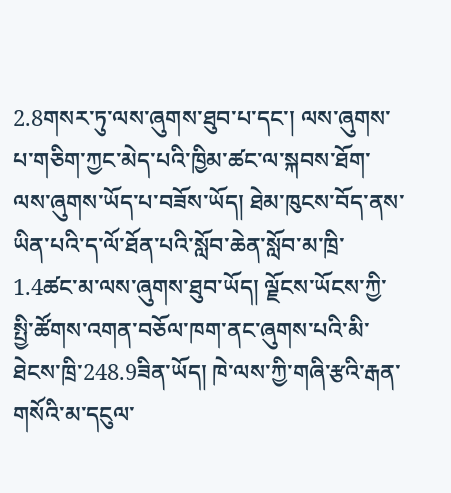2.8གསར་ཏུ་ལས་ཞུགས་ཐུབ་པ་དང་། ལས་ཞུགས་པ་གཅིག་ཀྱང་མེད་པའི་ཁྱིམ་ཚང་ལ་སྐབས་ཐོག་ལས་ཞུགས་ཡོད་པ་བཟོས་ཡོད། ཐེམ་ཁུངས་བོད་ནས་ཡིན་པའི་ད་ལོ་ཐོན་པའི་སློབ་ཆེན་སློབ་མ་ཁྲི་1.4ཚང་མ་ལས་ཞུགས་ཐུབ་ཡོད། ལྗོངས་ཡོངས་ཀྱི་སྤྱི་ཚོགས་འགན་བཅོལ་ཁག་ནང་ཞུགས་པའི་མི་ཐེངས་ཁྲི་248.9ཟིན་ཡོད། ཁེ་ལས་ཀྱི་གཞི་རྩའི་རྒན་གསོའི་མ་དངུལ་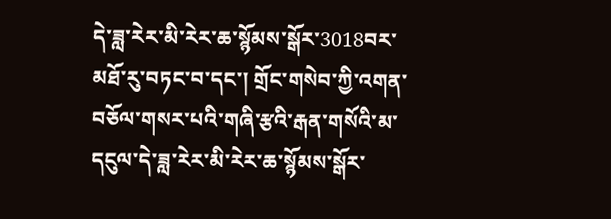དེ་ཟླ་རེར་མི་རེར་ཆ་སྙོམས་སྒོར་3018བར་མཐོ་རུ་བཏང་བ་དང་། གྲོང་གསེབ་ཀྱི་འགན་བཅོལ་གསར་པའི་གཞི་རྩའི་རྒན་གསོའི་མ་དངུལ་དེ་ཟླ་རེར་མི་རེར་ཆ་སྙོམས་སྒོར་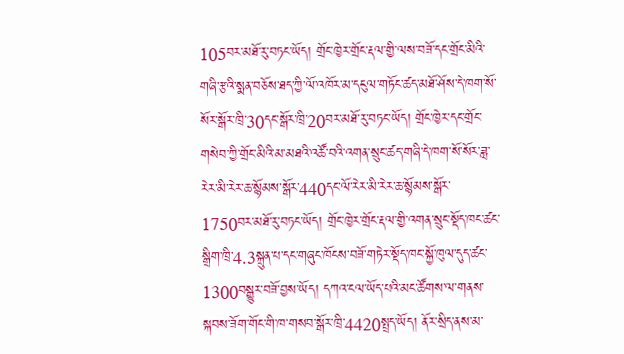105བར་མཐོ་རུ་བཏང་ཡོད། གྲོང་ཁྱེར་གྲོང་རྡལ་གྱི་ལས་བཟོ་དང་གྲོང་མིའི་གཞི་རྩའི་སྨན་བཅོས་ཐད་ཀྱི་ལོ་འཁོར་མ་དངུལ་གཏོང་ཚད་མཐོ་ཤོས་དེ་ཁག་སོ་སོར་སྒོར་ཁྲི་30དང་སྒོར་ཁྲི་20བར་མཐོ་རུ་བཏང་ཡོད། གྲོང་ཁྱེར་དང་གྲོང་གསེབ་ཀྱི་གྲོང་མིའི་མ་མཐའི་འཚོ་བའི་འགན་སྲུང་ཚད་གཞི་དེ་ཁག་སོ་སོར་ཟླ་རེར་མི་རེར་ཆ་སྙོམས་སྒོར་440དང་ལོ་རེར་མི་རེར་ཆ་སྙོམས་སྒོར་1750བར་མཐོ་རུ་བཏང་ཡོད། གྲོང་ཁྱེར་གྲོང་རྡལ་གྱི་འགན་སྲུང་སྡོད་ཁང་ཚང་སྒྲིག་ཁྲི་4.3སྐྲུན་པ་དང་གཞུང་ཁོངས་བཟོ་གཏེར་སྡོད་ཁང་སྐྱོ་ཁུལ་དུད་ཚང་1300བསྒྱུར་བཟོ་བྱས་ཡོད། དཀའ་ངལ་ཡོད་པའི་མང་ཚོགས་ལ་གནས་སྐབས་ཟོག་གོང་གི་ཁ་གསབ་སྒོར་ཁྲི་4420སྤྲད་ཡོད། ནོར་སྲིད་ནས་མ་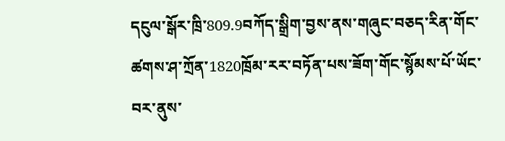དངུལ་སྒོར་ཁྲི་809.9བཀོད་སྒྲིག་བྱས་ནས་གཞུང་བཅད་རིན་གོང་ཚགས་ཤ་ཀྲོན་1820ཁྲོམ་རར་བཏོན་པས་ཟོག་གོང་སྙོམས་པོ་ཡོང་བར་ནུས་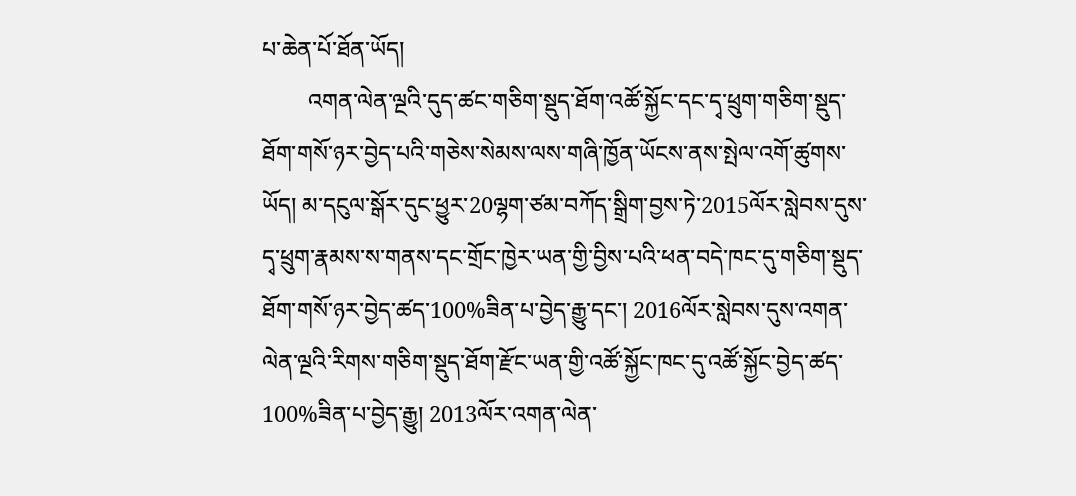པ་ཆེན་པོ་ཐོན་ཡོད།
        འགན་ལེན་ལྔའི་དུད་ཚང་གཅིག་སྡུད་ཐོག་འཚོ་སྐྱོང་དང་དྭ་ཕྲུག་གཅིག་སྡུད་ཐོག་གསོ་ཉར་བྱེད་པའི་གཅེས་སེམས་ལས་གཞི་ཁྱོན་ཡོངས་ནས་སྤེལ་འགོ་ཚུགས་ཡོད། མ་དངུལ་སྒོར་དུང་ཕྱུར་20ལྷག་ཙམ་བཀོད་སྒྲིག་བྱས་ཏེ་2015ལོར་སླེབས་དུས་དྭ་ཕྲུག་རྣམས་ས་གནས་དང་གྲོང་ཁྱེར་ཡན་གྱི་བྱིས་པའི་ཕན་བདེ་ཁང་དུ་གཅིག་སྡུད་ཐོག་གསོ་ཉར་བྱེད་ཚད་100%ཟིན་པ་བྱེད་རྒྱུ་དང་། 2016ལོར་སླེབས་དུས་འགན་ལེན་ལྔའི་རིགས་གཅིག་སྡུད་ཐོག་རྫོང་ཡན་གྱི་འཚོ་སྐྱོང་ཁང་དུ་འཚོ་སྐྱོང་བྱེད་ཚད་100%ཟིན་པ་བྱེད་རྒྱུ། 2013ལོར་འགན་ལེན་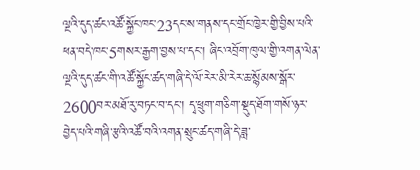ལྔའི་དུད་ཚང་འཚོ་སྐྱོང་ཁང་23དང་ས་གནས་དང་གྲོང་ཁྱེར་གྱི་བྱིས་པའི་ཕན་བདེ་ཁང་5གསར་རྒྱག་བྱས་པ་དང་། ཞིང་འབྲོག་ཁུལ་གྱི་འགན་ལེན་ལྔའི་དུད་ཚང་གི་འཚོ་སྐྱོང་ཚད་གཞི་དེ་ལོ་རེར་མི་རེར་ཆ་སྙོམས་སྒོར་2600བར་མཐོ་རུ་བཏང་བ་དང་། དྭ་ཕྲུག་གཅིག་སྡུད་ཐོག་གསོ་ཉར་བྱེད་པའི་གཞི་རྩའི་འཚོ་བའི་འགན་སྲུང་ཚད་གཞི་དེ་ཟླ་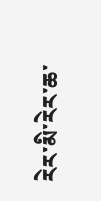རེར་མི་རེར་ཆ་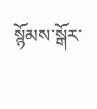སྙོམས་སྒོར་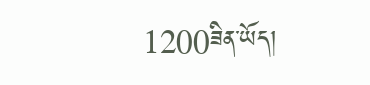1200ཟིན་ཡོད།